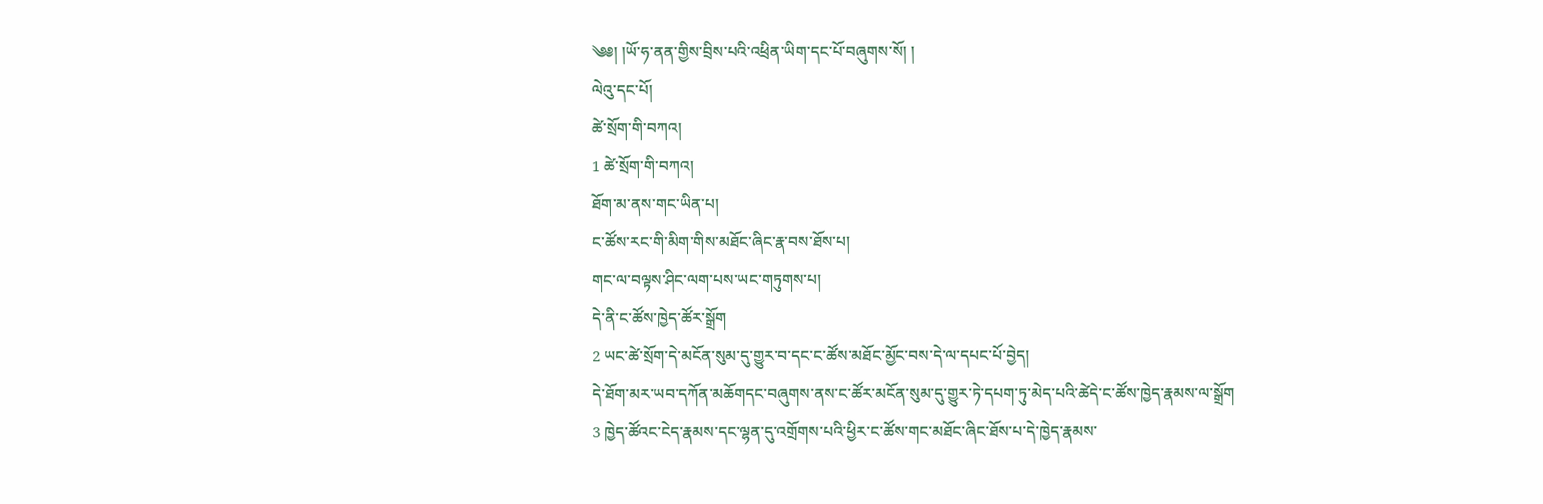༄༅། །ཡོ་ཧ་ནན་གྱིས་བྲིས་པའི་འཕྲིན་ཡིག་དང་པོ་བཞུགས་སོ། །
ལེའུ་དང་པོ།
ཚེ་སྲོག་གི་བཀའ།
1 ཚེ་སྲོག་གི་བཀའ།
ཐོག་མ་ནས་གང་ཡིན་པ།
ང་ཚོས་རང་གི་མིག་གིས་མཐོང་ཞིང་རྣ་བས་ཐོས་པ།
གང་ལ་བལྟས་ཤིང་ལག་པས་ཡང་གཏུགས་པ།
དེ་ནི་ང་ཚོས་ཁྱེད་ཚོར་སྒྲོག
2 ཡང་ཚེ་སྲོག་དེ་མངོན་སུམ་དུ་གྱུར་བ་དང་ང་ཚོས་མཐོང་མྱོང་བས་དེ་ལ་དཔང་པོ་བྱེད།
དེ་ཐོག་མར་ཡབ་དཀོན་མཆོགདང་བཞུགས་ནས་ང་ཚོར་མངོན་སུམ་དུ་གྱུར་ཏེ་དཔག་ཏུ་མེད་པའི་ཚེདེ་ང་ཚོས་ཁྱེད་རྣམས་ལ་སྒྲོག
3 ཁྱེད་ཚོའང་ངེད་རྣམས་དང་ལྷན་དུ་འགྲོགས་པའི་ཕྱིར་ང་ཚོས་གང་མཐོང་ཞིང་ཐོས་པ་དེ་ཁྱེད་རྣམས་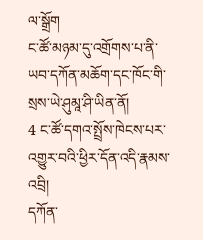ལ་སྒྲོག
ང་ཚོ་མཉམ་དུ་འགྲོགས་པ་ནི་ཡབ་དཀོན་མཆོག་དང་ཁོང་གི་སྲས་ཡེ་ཤུམཱ་ཤི་ཡིན་ནོ།
4 ང་ཚོ་དགའ་སྤྲོས་ཁེངས་པར་འགྱུར་བའི་ཕྱིར་དོན་འདི་རྣམས་འབྲི།
དཀོན་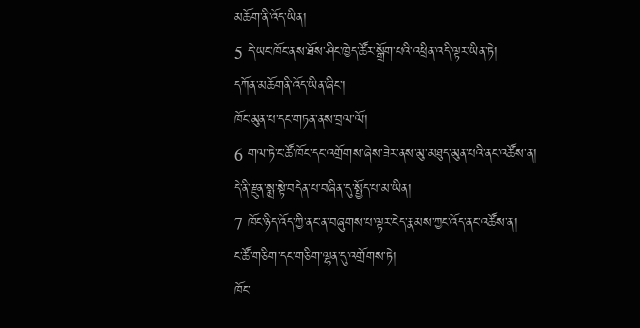མཆོག་ནི་འོད་ཡིན།
5 དེ་ཡང་ཁོང་ནས་ཐོས་ཤིང་ཁྱེད་ཚོར་སྒྲོག་པའི་འཕྲིན་འདི་ལྟར་ཡིན་ཏེ།
དཀོན་མཆོགནི་འོད་ཡིན་ཞིང་།
ཁོང་མུན་པ་དང་གཏན་ནས་བྲལ་ལོ།
6 གལ་ཏེ་ང་ཚོ་ཁོང་དང་འགྲོགས་ཞེས་ཟེར་ནས་མུ་མཐུད་མུན་པའི་ནང་འཚོས་ན།
དེ་ནི་རྫུན་སྨྲ་སྟེ་བདེན་པ་བཞིན་དུ་སྤྱོད་པ་མ་ཡིན།
7 ཁོང་ཉིད་འོད་ཀྱི་ནང་ན་བཞུགས་པ་ལྟར་ངེད་རྣམས་ཀྱང་འོད་ནང་འཚོས་ན།
ང་ཚོ་གཅིག་དང་གཅིག་ལྷན་དུ་འགྲོགས་ཏེ།
ཁོང་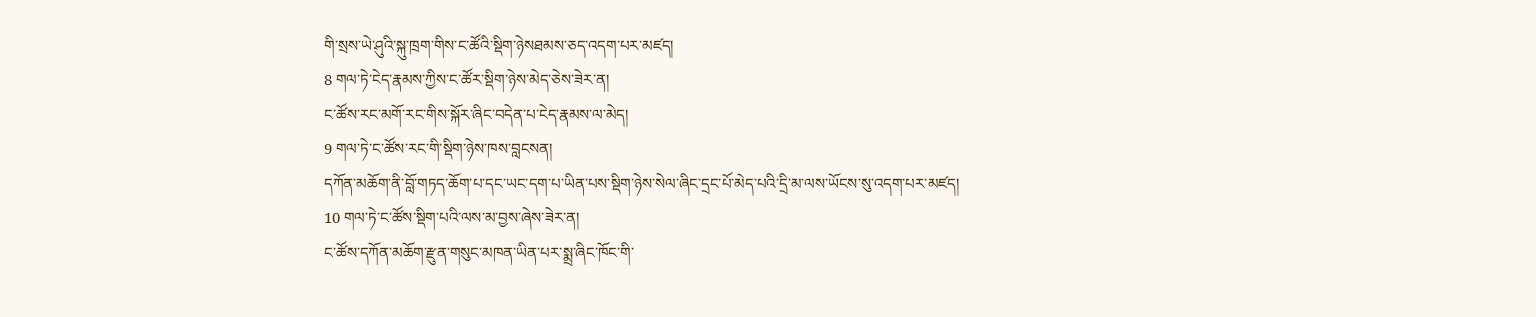གི་སྲས་ཡེ་ཤུའི་སྐུ་ཁྲག་གིས་ང་ཚོའི་སྡིག་ཉེསཐམས་ཅད་འདག་པར་མཛད།
8 གལ་ཏེ་ངེད་རྣམས་ཀྱིས་ང་ཚོར་སྡིག་ཉེས་མེད་ཅེས་ཟེར་ན།
ང་ཚོས་རང་མགོ་རང་གིས་སྐོར་ཞིང་བདེན་པ་ངེད་རྣམས་ལ་མེད།
9 གལ་ཏེ་ང་ཚོས་རང་གི་སྡིག་ཉེས་ཁས་བླངསན།
དཀོན་མཆོག་ནི་བློ་གཏད་ཆོག་པ་དང་ཡང་དག་པ་ཡིན་པས་སྡིག་ཉེས་སེལ་ཞིང་དྲང་པོ་མེད་པའི་དྲི་མ་ལས་ཡོངས་སུ་འདག་པར་མཛད།
10 གལ་ཏེ་ང་ཚོས་སྡིག་པའི་ལས་མ་བྱས་ཞེས་ཟེར་ན།
ང་ཚོས་དཀོན་མཆོག་རྫུན་གསུང་མཁན་ཡིན་པར་སྨྲ་ཞིང་ཁོང་གི་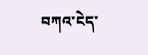བཀའ་ངེད་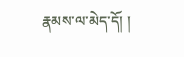རྣམས་ལ་མེད་དོ། །